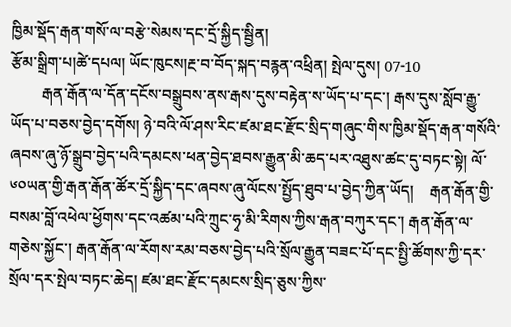ཁྱིམ་སྡོད་རྒན་གསོ་ལ་བརྩེ་སེམས་དང་དྲོ་སྐྱིད་སྦྱིན།
རྩོམ་སྒྲིག་པ།ཚེ་དཔལ། ཡོང་ཁུངས།རྔ་བ་བོད་སྐད་བརྙན་འཕྲིན། སྤེལ་དུས། 07-10
        རྒན་རྒོན་ལ་དོན་དངོས་བསྒྲུབས་ནས་རྒས་དུས་བརྟེན་ས་ཡོད་པ་དང་། རྒས་དུས་སློབ་རྒྱུ་ཡོད་པ་བཅས་བྱེད་དགོས། ཉེ་བའི་ལོ་ཤས་རིང་ཛམ་ཐང་རྫོང་སྲིད་གཞུང་གིས་ཁྱིམ་སྡོད་རྒན་གསོའི་ཞབས་ཞུ་ཉོ་སྒྲུབ་བྱེད་པའི་དམངས་ཕན་བྱེད་ཐབས་རྒྱུན་མི་ཆད་པར་འཐུས་ཚང་དུ་བཏང་སྟེ། ལོ་༦༠ཡན་གྱི་རྒན་རྒོན་ཚོར་དྲོ་སྐྱིད་དང་ཞབས་ཞུ་ལོངས་སྤྱོད་ཐུབ་པ་བྱེད་ཀྱིན་ཡོད།    རྒན་རྒོན་གྱི་བསམ་བློ་འཕེལ་ཕྱོགས་དང་འཚམ་པའི་ཀྲུང་ཧྭ་མི་རིགས་ཀྱིས་རྒན་བཀུར་དང་། རྒན་རྒོན་ལ་གཅེས་སྐྱོང་། རྒན་རྒོན་ལ་རོགས་རམ་བཅས་བྱེད་པའི་སྲོལ་རྒྱུན་བཟང་པོ་དང་སྤྱི་ཚོགས་ཀྱི་དར་སྲོལ་དར་སྤེལ་བཏང་ཆེད། ཛམ་ཐང་རྫོང་དམངས་སྲིད་ཅུས་ཀྱིས་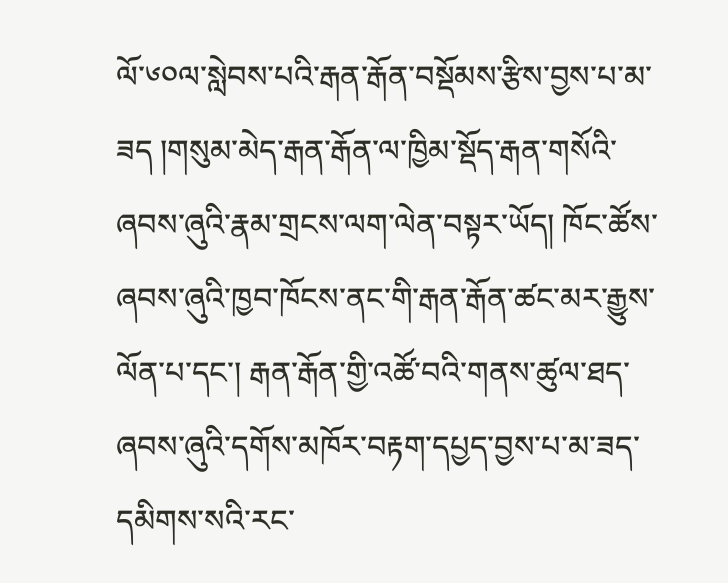ལོ་༦༠ལ་སླེབས་པའི་རྒན་རྒོན་བསྡོམས་རྩིས་བྱས་པ་མ་ཟད །གསུམ་མེད་རྒན་རྒོན་ལ་ཁྱིམ་སྡོད་རྒན་གསོའི་ཞབས་ཞུའི་རྣམ་གྲངས་ལག་ལེན་བསྟར་ཡོད། ཁོང་ཚོས་ཞབས་ཞུའི་ཁྱབ་ཁོངས་ནང་གི་རྒན་རྒོན་ཚང་མར་རྒྱུས་ལོན་པ་དང་། རྒན་རྒོན་གྱི་འཚོ་བའི་གནས་ཚུལ་ཐད་ཞབས་ཞུའི་དགོས་མཁོར་བརྟག་དཔྱད་བྱས་པ་མ་ཟད་དམིགས་སའི་རང་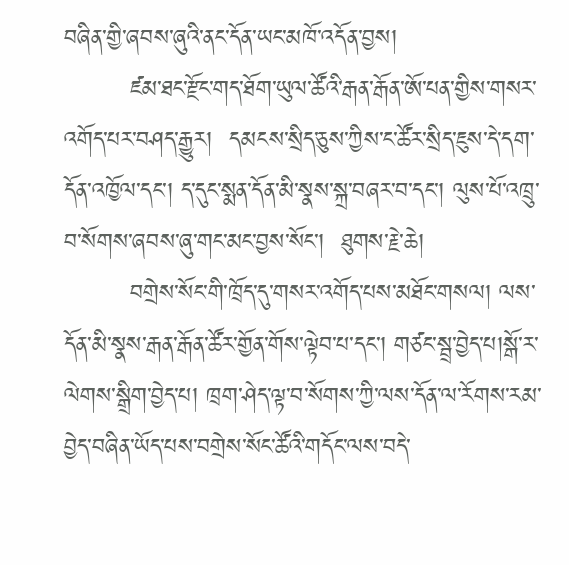བཞིན་གྱི་ཞབས་ཞུའི་ནང་དོན་ཡང་མཁོ་འདོན་བྱས།
        ཛམ་ཐང་རྫོང་གད་ཐོག་ཡུལ་ཚོའི་རྒན་རྒོན་ཨོ་པན་གྱིས་གསར་འགོད་པར་བཤད་རྒྱུར།  དམངས་སྲིད་ཅུས་ཀྱིས་ང་ཚོར་སྲིད་ཇུས་དེ་དག་དོན་འཁྱོལ་དང་། ད་དུང་སྨན་དོན་མི་སྣས་སྐྲ་བཞར་བ་དང་། ལུས་པོ་འཁྲུ་བ་སོགས་ཞབས་ཞུ་གང་མང་བྱས་སོང་།  ཐུགས་རྗེ་ཆེ།
        བགྲེས་སོང་གི་ཁྲོད་དུ་གསར་འགོད་པས་མཐོང་གསལ། ལས་དོན་མི་སྣས་རྒན་རྒོན་ཚོར་གྱོན་གོས་ལྟེབ་པ་དང་། གཙང་སྦྲ་བྱེད་པ།སྒོ་ར་ལེགས་སྒྲིག་བྱེད་པ། ཁྲག་ཤེད་ལྟ་བ་སོགས་ཀྱི་ལས་དོན་ལ་རོགས་རམ་བྱེད་བཞིན་ཡོད་པས་བགྲེས་སོང་ཚོའི་གདོང་ལས་བདེ་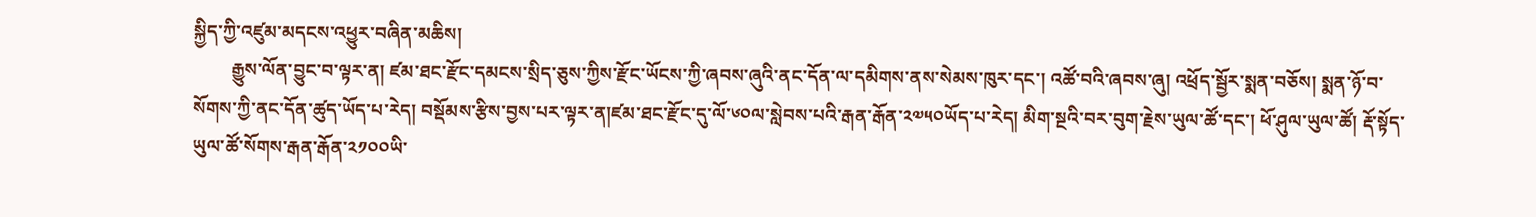སྐྱིད་ཀྱི་འཛུམ་མདངས་འཕྱུར་བཞིན་མཆིས།
        རྒྱུས་ལོན་བྱུང་བ་ལྟར་ན། ཛམ་ཐང་རྫོང་དམངས་སྲིད་ཅུས་ཀྱིས་རྫོང་ཡོངས་ཀྱི་ཞབས་ཞུའི་ནང་དོན་ལ་དམིགས་ནས་སེམས་ཁུར་དང་། འཚོ་བའི་ཞབས་ཞུ། འཕྲོད་སྦྱོར་སྨན་བཅོས། སྨན་ཉོ་བ་སོགས་ཀྱི་ནང་དོན་ཚུད་ཡོད་པ་རེད། བསྡོམས་རྩིས་བྱས་པར་ལྟར་ན།ཛམ་ཐང་རྫོང་དུ་ལོ་༦༠ལ་སླེབས་པའི་རྒན་རྒོན་༢༧༥༠ཡོད་པ་རེད། མིག་སྔའི་བར་བུག་རྗེས་ཡུལ་ཚོ་དང་། ཕོ་ཤུལ་ཡུལ་ཚོ། རྡོ་སྟོད་ཡུལ་ཚོ་སོགས་རྒན་རྒོན་༢༡༠༠ཡི་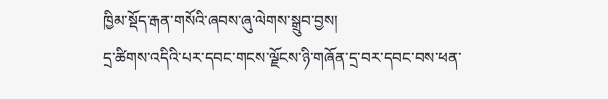ཁྱིམ་སྡོད་རྒན་གསོའི་ཞབས་ཞུ་ལེགས་སྒྲུབ་བྱས།
དྲ་ཚིགས་འདིའི་པར་དབང་གངས་ལྗོངས་ཉི་གཞོན་དྲ་བར་དབང་བས་ཕན་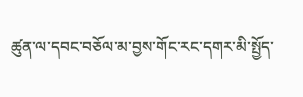ཚུན་ལ་དབང་བཅོལ་མ་བྱས་གོང་རང་དགར་མི་སྤྱོད་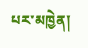པར་མཁྱེན།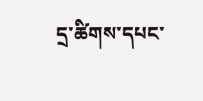དྲ་ཚིགས་དཔང་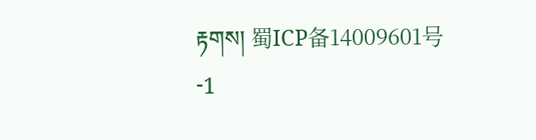རྟགས། 蜀ICP备14009601号-1